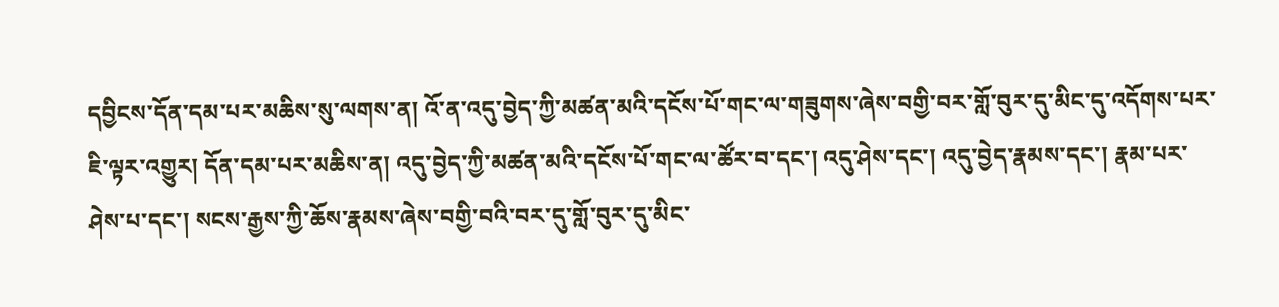དབྱིངས་དོན་དམ་པར་མཆིས་སུ་ལགས་ན། འོ་ན་འདུ་བྱེད་ཀྱི་མཚན་མའི་དངོས་པོ་གང་ལ་གཟུགས་ཞེས་བགྱི་བར་གློ་བུར་དུ་མིང་དུ་འདོགས་པར་ཇི་ལྟར་འགྱུར། དོན་དམ་པར་མཆིས་ན། འདུ་བྱེད་ཀྱི་མཚན་མའི་དངོས་པོ་གང་ལ་ཚོར་བ་དང་། འདུ་ཤེས་དང་། འདུ་བྱེད་རྣམས་དང་། རྣམ་པར་ཤེས་པ་དང་། སངས་རྒྱས་ཀྱི་ཆོས་རྣམས་ཞེས་བགྱི་བའི་བར་དུ་གློ་བུར་དུ་མིང་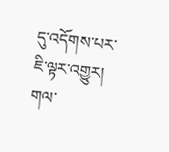དུ་འདོགས་པར་ཇི་ལྟར་འགྱུར། གལ་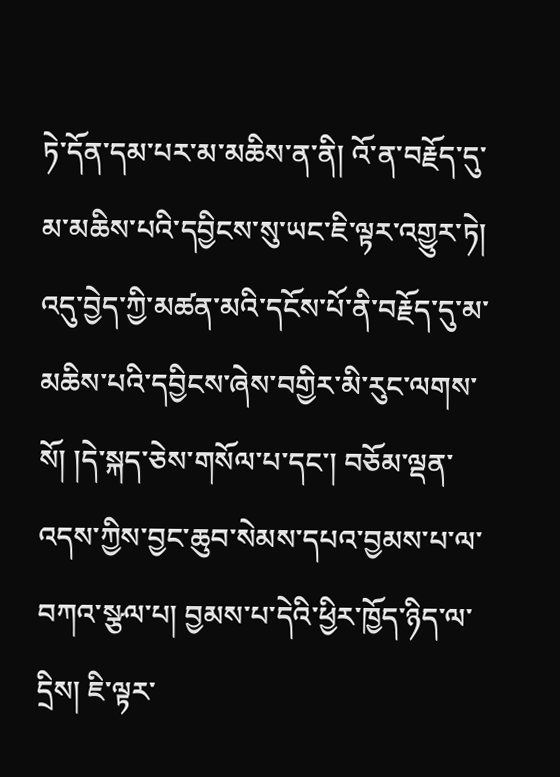ཏེ་དོན་དམ་པར་མ་མཆིས་ན་ནི། འོ་ན་བརྗོད་དུ་མ་མཆིས་པའི་དབྱིངས་སུ་ཡང་ཇི་ལྟར་འགྱུར་ཏེ། འདུ་བྱེད་ཀྱི་མཚན་མའི་དངོས་པོ་ནི་བརྗོད་དུ་མ་མཆིས་པའི་དབྱིངས་ཞེས་བགྱིར་མི་རུང་ལགས་སོ། །དེ་སྐད་ཅེས་གསོལ་པ་དང་། བཅོམ་ལྡན་འདས་ཀྱིས་བྱང་ཆུབ་སེམས་དཔའ་བྱམས་པ་ལ་བཀའ་སྩལ་པ། བྱམས་པ་དེའི་ཕྱིར་ཁྱོད་ཉིད་ལ་དྲིས། ཇི་ལྟར་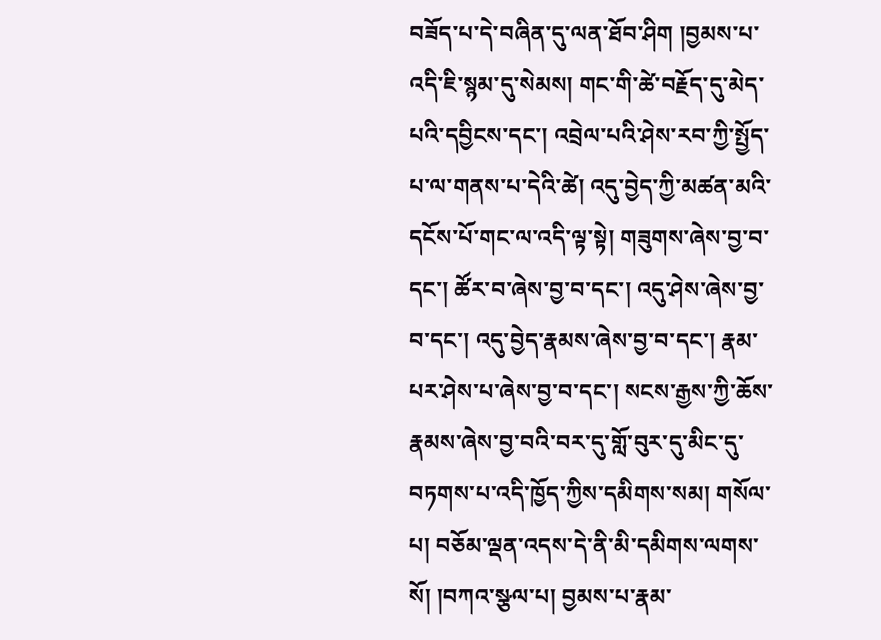བཟོད་པ་དེ་བཞིན་དུ་ལན་ཐོབ་ཤིག །བྱམས་པ་འདི་ཇི་སྙམ་དུ་སེམས། གང་གི་ཚེ་བརྗོད་དུ་མེད་པའི་དབྱིངས་དང་། འབྲེལ་པའི་ཤེས་རབ་ཀྱི་སྤྱོད་པ་ལ་གནས་པ་དེའི་ཚེ། འདུ་བྱེད་ཀྱི་མཚན་མའི་དངོས་པོ་གང་ལ་འདི་ལྟ་སྟེ། གཟུགས་ཞེས་བྱ་བ་དང་། ཚོར་བ་ཞེས་བྱ་བ་དང་། འདུ་ཤེས་ཞེས་བྱ་བ་དང་། འདུ་བྱེད་རྣམས་ཞེས་བྱ་བ་དང་། རྣམ་པར་ཤེས་པ་ཞེས་བྱ་བ་དང་། སངས་རྒྱས་ཀྱི་ཆོས་རྣམས་ཞེས་བྱ་བའི་བར་དུ་གློ་བུར་དུ་མིང་དུ་བཏགས་པ་འདི་ཁྱོད་ཀྱིས་དམིགས་སམ། གསོལ་པ། བཅོམ་ལྡན་འདས་དེ་ནི་མི་དམིགས་ལགས་སོ། །བཀའ་སྩལ་པ། བྱམས་པ་རྣམ་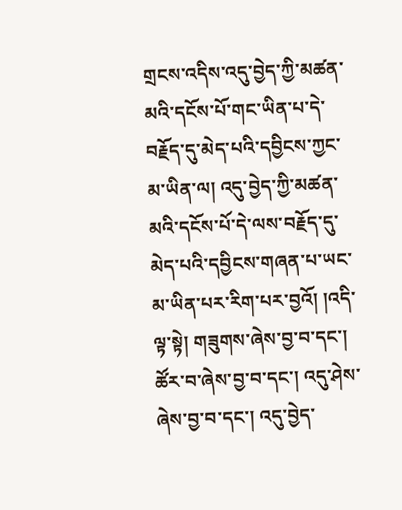གྲངས་འདིས་འདུ་བྱེད་ཀྱི་མཚན་མའི་དངོས་པོ་གང་ཡིན་པ་དེ་བརྗོད་དུ་མེད་པའི་དབྱིངས་ཀྱང་མ་ཡིན་ལ། འདུ་བྱེད་ཀྱི་མཚན་མའི་དངོས་པོ་དེ་ལས་བརྗོད་དུ་མེད་པའི་དབྱིངས་གཞན་པ་ཡང་མ་ཡིན་པར་རིག་པར་བྱའོ། །འདི་ལྟ་སྟེ། གཟུགས་ཞེས་བྱ་བ་དང་། ཚོར་བ་ཞེས་བྱ་བ་དང་། འདུ་ཤེས་ཞེས་བྱ་བ་དང་། འདུ་བྱེད་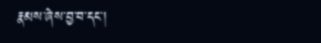རྣམས་ཞེས་བྱ་བ་དང་།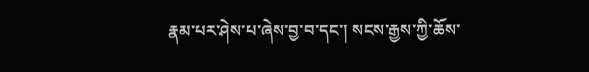རྣམ་པར་ཤེས་པ་ཞེས་བྱ་བ་དང་། སངས་རྒྱས་ཀྱི་ཆོས་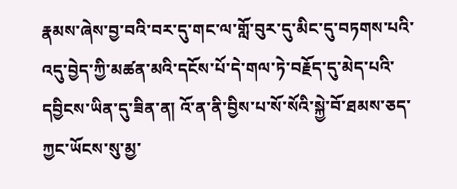རྣམས་ཞེས་བྱ་བའི་བར་དུ་གང་ལ་གློ་བུར་དུ་མིང་དུ་བཏགས་པའི་འདུ་བྱེད་ཀྱི་མཚན་མའི་དངོས་པོ་དེ་གལ་ཏེ་བརྗོད་དུ་མེད་པའི་དབྱིངས་ཡིན་དུ་ཟིན་ན། འོ་ན་ནི་བྱིས་པ་སོ་སོའི་སྐྱེ་བོ་ཐམས་ཅད་ཀྱང་ཡོངས་སུ་མྱ་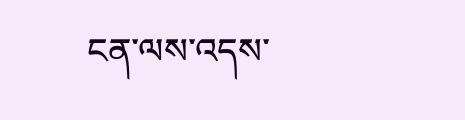ངན་ལས་འདས་